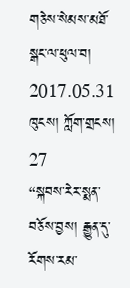གཅེས་སེམས་མཐོ་སྒང་ལ་ཕུལ་བ།
2017.05.31 ཁུངས། ཀློག་གྲངས། 27
“སྐབས་རེར་སྨན་བཅོས་བྱས། རྒྱུན་དུ་རོགས་རམ་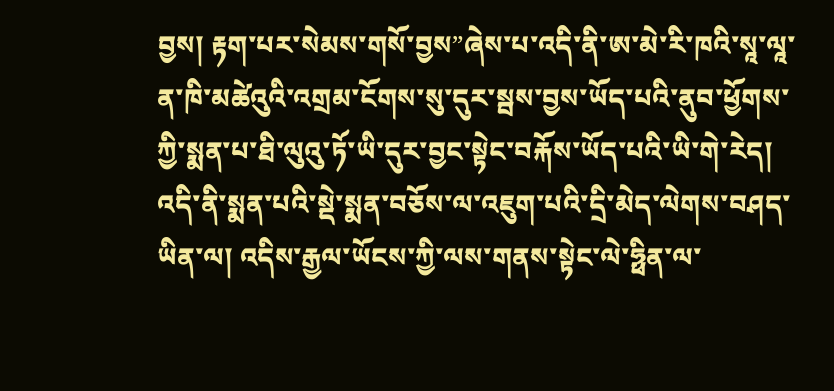བྱས། རྟག་པར་སེམས་གསོ་བྱས”ཞེས་པ་འདི་ནི་ཨ་མེ་རི་ཁའི་སཱ་ལཱ་ན་ཁི་མཚེའུའི་འགྲམ་ངོགས་སུ་དུར་སྦས་བྱས་ཡོད་པའི་ནུབ་ཕྱོགས་ཀྱི་སྨན་པ་ཐི་ལུའུ་ཏོ་ཡི་དུར་བྱང་སྟེང་བརྐོས་ཡོད་པའི་ཡི་གེ་རེད། འདི་ནི་སྨན་པའི་སྡེ་སྨན་བཅོས་ལ་འཇུག་པའི་དྲི་མེད་ལེགས་བཤད་ཡིན་ལ། འདིས་རྒྱལ་ཡོངས་ཀྱི་ལས་གནས་སྟེང་ལེ་ཧྥིན་ལ་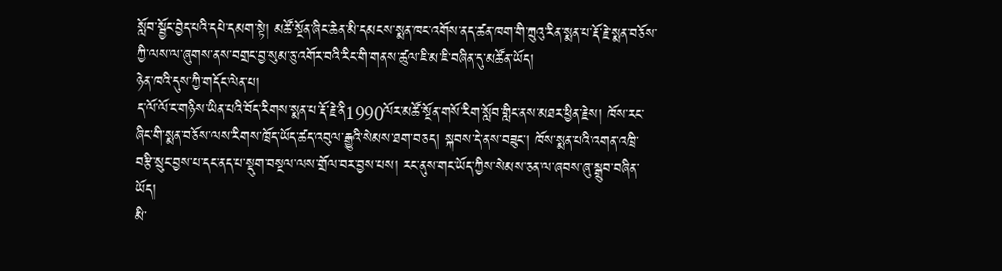སློབ་སྦྱོང་བྱེད་པའི་དཔེ་དམག་སྟེ། མཚོ་སྔོན་ཞིང་ཆེན་མི་དམངས་སྨན་ཁང་འགོས་ནད་ཚན་ཁག་གི་ཀྲུའུ་རིན་སྨན་པ་རྡོ་རྗེ་སྨན་བཅོས་ཀྱི་ལས་ལ་ཞུགས་ནས་བགྲང་བྱ་སུམ་ཅུ་འགོར་བའི་རིང་གི་གནས་ཚུལ་ཇི་མ་ཇི་བཞིན་དུ་མཚོན་ཡོད།
ཉེན་ཁའི་དུས་ཀྱི་གདོང་ལེན་པ།
ད་ལོ་ལོ་ང་གཉིས་ཡིན་པའི་བོད་རིགས་སྨན་པ་རྡོ་རྗེ་ནི1990ལོར་མཚོ་སྔོན་གསོ་རིག་སློབ་གླིང་ནས་མཐར་ཕྱིན་རྗེས། ཁོས་རང་ཞིང་གི་སྨན་བཅོས་ལས་རིགས་ཁྲོད་ཡོད་ཚད་འབུལ་རྒྱུའི་སེམས་ཐག་བཅད། སྐབས་དེ་ནས་བཟུང་། ཁོས་སྨན་པའི་འགན་འཁྲི་བརྩི་སྲུང་བྱས་པ་དང་ནད་པ་སྡུག་བསྔལ་ལས་གྲོལ་བར་བྱས་པས། རང་ནུས་གང་ཡོད་ཀྱིས་སེམས་ཅན་ལ་ཞབས་ཞུ་སྒྲུབ་བཞིན་ཡོད།
མི་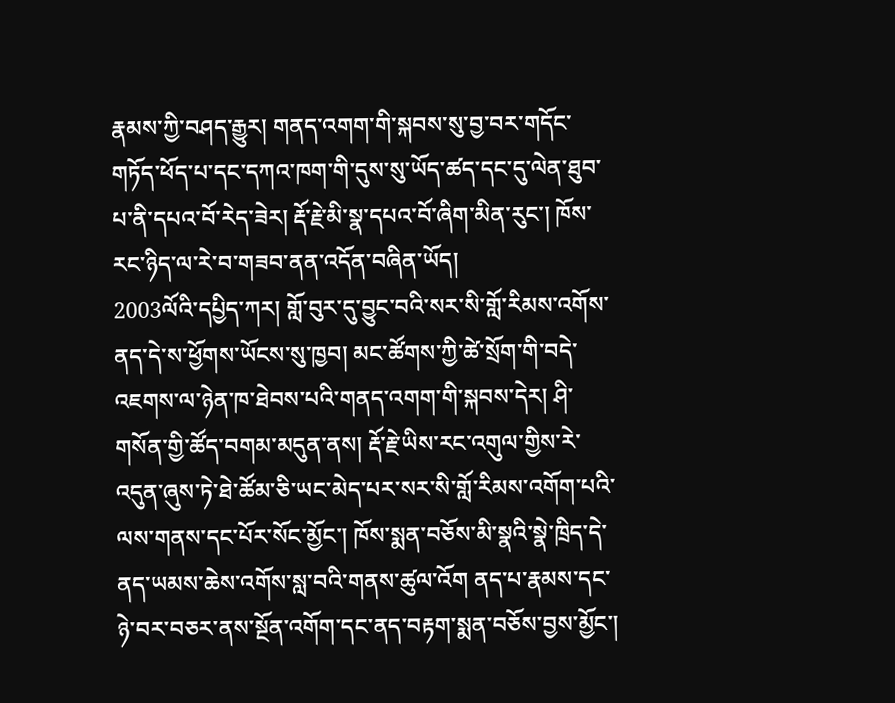རྣམས་ཀྱི་བཤད་རྒྱུར། གནད་འགག་གི་སྐབས་སུ་བྱ་བར་གདོང་གཏོད་ཕོད་པ་དང་དཀའ་ཁག་གི་དུས་སུ་ཡོད་ཚད་དང་དུ་ལེན་ཐུབ་པ་ནི་དཔའ་བོ་རེད་ཟེར། རྡོ་རྗེ་མི་སྣ་དཔའ་བོ་ཞིག་མིན་རུང་། ཁོས་རང་ཉིད་ལ་རེ་བ་གཟབ་ནན་འདོན་བཞིན་ཡོད།
2003ལོའི་དཔྱིད་ཀར། གློ་བུར་དུ་བྱུང་བའི་སར་སི་གློ་རིམས་འགོས་ནད་དེ་ས་ཕྱོགས་ཡོངས་སུ་ཁྱབ། མང་ཚོགས་ཀྱི་ཚེ་སྲོག་གི་བདེ་འཇགས་ལ་ཉེན་ཁ་ཐེབས་པའི་གནད་འགག་གི་སྐབས་དེར། ཤི་གསོན་གྱི་ཚོད་བགམ་མདུན་ནས། རྡོ་རྗེ་ཡིས་རང་འགུལ་གྱིས་རེ་འདུན་ཞུས་ཏེ་ཐེ་ཚོམ་ཅི་ཡང་མེད་པར་སར་སི་གློ་རིམས་འགོག་པའི་ལས་གནས་དང་པོར་སོང་མྱོང་། ཁོས་སྨན་བཅོས་མི་སྣའི་སྣེ་ཁྲིད་དེ་ནད་ཡམས་ཆེས་འགོས་སླ་བའི་གནས་ཚུལ་འོག ནད་པ་རྣམས་དང་ཉེ་བར་བཅར་ནས་སྔོན་འགོག་དང་ནད་བརྟག་སྨན་བཅོས་བྱས་མྱོང་།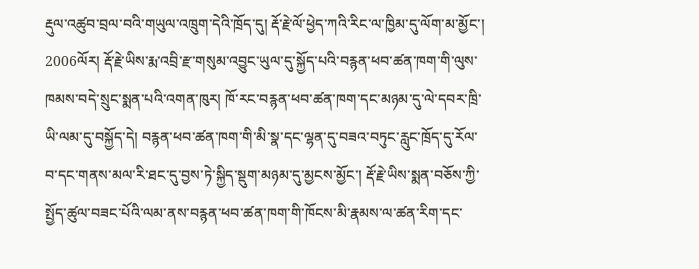རྡུལ་འཚུབ་བྲལ་བའི་གཡུལ་འཁྲུག་དེའི་ཁྲོད་དུ། རྡོ་རྗེ་ལོ་ཕྱེད་ཀའི་རིང་ལ་ཁྱིམ་དུ་ལོག་མ་མྱོང་།
2006ལོར། རྡོ་རྗེ་ཡིས་རྨ་འབྲི་རྫ་གསུམ་འབྱུང་ཡུལ་དུ་སྐྱོད་པའི་བརྙན་ཕབ་ཚན་ཁག་གི་ལུས་ཁམས་བདེ་སྲུང་སྨན་པའི་འགན་ཁུར། ཁོ་རང་བརྙན་ཕབ་ཚན་ཁག་དང་མཉམ་དུ་ལེ་དབར་ཁྲི་ཡི་ལམ་དུ་བསྐྱོད་དེ། བརྙན་ཕབ་ཚན་ཁག་གི་མི་སྣ་དང་ལྷན་དུ་བཟའ་བཏུང་རླུང་ཁྲོད་དུ་རོལ་བ་དང་གནས་མལ་རི་ཐང་དུ་བྱས་ཏེ་སྐྱིད་སྡུག་མཉམ་དུ་མྱངས་མྱོང་། རྡོ་རྗེ་ཡིས་སྨན་བཅོས་ཀྱི་སྤྱོད་ཚུལ་བཟང་པོའི་ལམ་ནས་བརྙན་ཕབ་ཚན་ཁག་གི་ཁོངས་མི་རྣམས་ལ་ཚན་རིག་དང་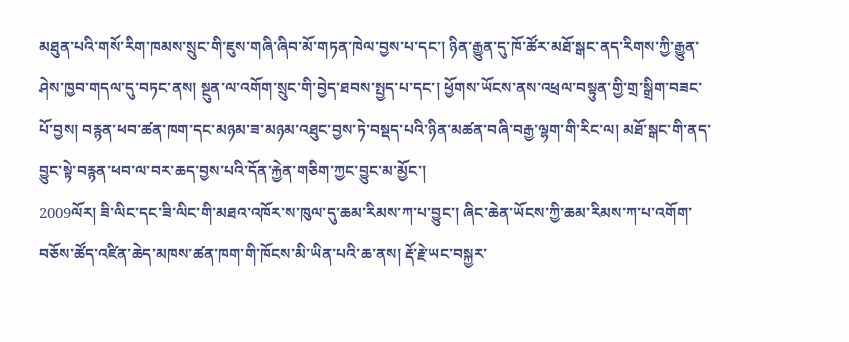མཐུན་པའི་གསོ་རིག་ཁམས་སྲུང་གི་ཇུས་གཞི་ཞིབ་མོ་གཏན་ཁེལ་བྱས་པ་དང་། ཉིན་རྒྱུན་དུ་ཁོ་ཚོར་མཐོ་སྒང་ནད་རིགས་ཀྱི་རྒྱུན་ཤེས་ཁྱབ་གདལ་དུ་བཏང་ནས། སྔུན་ལ་འགོག་སྲུང་གི་བྱེད་ཐབས་སྤྱད་པ་དང་། ཕྱོགས་ཡོངས་ནས་འཕྲལ་བསྟུན་གྱི་གྲ་སྒྲིག་བཟང་པོ་བྱས། བརྙན་ཕབ་ཚན་ཁག་དང་མཉམ་ཟ་མཉམ་འཐུང་བྱས་ཏེ་བསྡད་པའི་ཉིན་མཚན་བཞི་བརྒྱ་ལྷག་གི་རིང་ལ། མཐོ་སྒང་གི་ནད་བྱུང་སྟེ་བརྙན་ཕབ་ལ་བར་ཆད་བྱས་པའི་དོན་རྐྱེན་གཅིག་ཀྱང་བྱུང་མ་མྱོང་།
2009ལོར། ཟི་ལིང་དང་ཟི་ལིང་གི་མཐའ་འཁོར་ས་ཁུལ་དུ་ཆམ་རིམས་ཀ་པ་བྱུང་། ཞིང་ཆེན་ཡོངས་ཀྱི་ཆམ་རིམས་ཀ་པ་འགོག་བཅོས་ཚོད་འཛིན་ཆེད་མཁས་ཚན་ཁག་གི་ཁོངས་མི་ཡིན་པའི་ཆ་ནས། རྡོ་རྗེ་ཡང་བསྐྱར་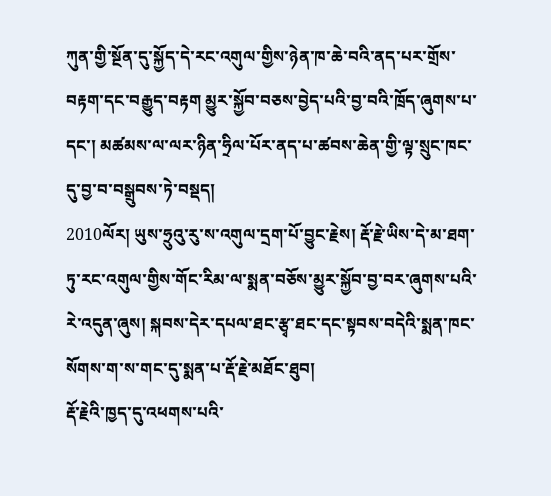ཀུན་གྱི་སྔོན་དུ་སྐྱོད་དེ་རང་འགུལ་གྱིས་ཉེན་ཁ་ཆེ་བའི་ནད་པར་གྲོས་བརྟག་དང་བརྒྱུད་བརྟག མྱུར་སྐྱོབ་བཅས་བྱེད་པའི་བྱ་བའི་ཁྲོད་ཞུགས་པ་དང་། མཚམས་ལ་ལར་ཉིན་ཧྲིལ་པོར་ནད་པ་ཚབས་ཆེན་གྱི་ལྟ་སྲུང་ཁང་དུ་བྱ་བ་བསྒྲུབས་ཏེ་བསྡད།
2010ལོར། ཡུས་ཧྲུའུ་རུ་ས་འགུལ་དྲག་པོ་བྱུང་རྗེས། རྡོ་རྗེ་ཡིས་དེ་མ་ཐག་ཏུ་རང་འགུལ་གྱིས་གོང་རིམ་ལ་སྨན་བཅོས་མྱུར་སྐྱོབ་བྱ་བར་ཞུགས་པའི་རེ་འདུན་ཞུས། སྐབས་དེར་དཔལ་ཐང་རྩྭ་ཐང་དང་སྟབས་བདེའི་སྨན་ཁང་སོགས་ག་ས་གང་དུ་སྨན་པ་རྡོ་རྗེ་མཐོང་ཐུབ།
རྡོ་རྗེའི་ཁྱད་དུ་འཕགས་པའི་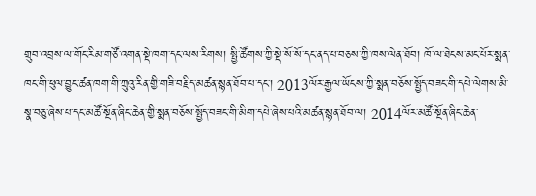གྲུབ་འབྲས་ལ་གོང་རིམ་གཙོ་འགན་སྡེ་ཁག་དང་ལས་རིགས། སྤྱི་ཚོགས་ཀྱི་སྡེ་སོ་སོ་དང་ནད་པ་བཅས་ཀྱི་ཁས་ལེན་ཐོབ། ཁོ་ལ་ཐེངས་མང་པོར་སྨན་ཁང་གི་ཕུལ་བྱུང་ཚན་ཁག་གི་ཀྲུའུ་རིན་གྱི་གཟི་བརྗིད་མཚན་སྙན་ཐོབ་པ་དང་། 2013ལོར་རྒྱལ་ཡོངས་ཀྱི་སྨན་བཅོས་སྤྱོད་བཟང་གི་དཔེ་ལེགས་མི་སྣ་བཅུ་ཞེས་པ་དང་མཚོ་སྔོན་ཞིང་ཆེན་གྱི་སྨན་བཅོས་སྤྱོད་བཟང་གི་མིག་དཔེ་ཞེས་པའི་མཚན་སྙན་ཐོབ་ལ། 2014ལོར་མཚོ་སྔོན་ཞིང་ཆེན་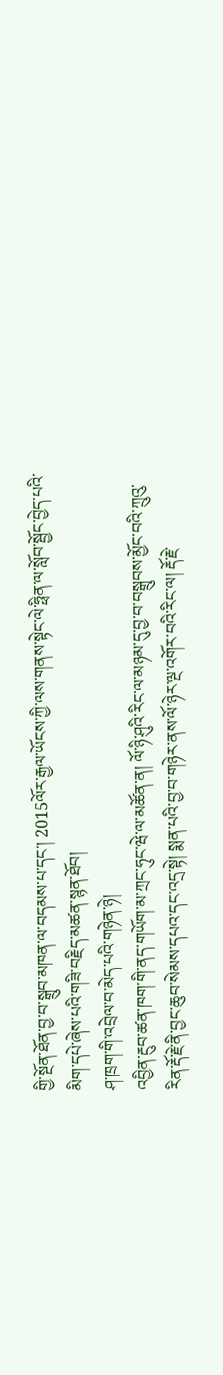གྱི་སྔོན་ཐོན་བྱ་བ་སྒྲུབ་མཁན་ལ་བདམས་པ་དང་། 2015ལོར་རྒྱལ་ཡོངས་ཀྱི་ལས་གནས་སྟེང་ལེ་ཧྥིན་ལ་སློབ་སྦྱོང་བྱེད་པའི་མིག་དཔེ་ཞེས་པའི་གཟི་བརྗིད་མཚན་སྙན་ཐོབ།
ཤ་ཁྲག་གི་འབྲེལ་བ་མེད་པའི་གཉེན་ཉེ།
འབྱིན་རྔུབ་ཚན་ཁག་གི་ནད་གཡོག་མ་ཀྲང་ཧུང་ཝེ་ལ་མཚོན་ན། ལོ་ཉི་ཤུའི་རིང་ལ་མཉམ་དུ་བྱ་བ་བསྒྲུབས་མྱོང་བའི་ཀྲུའུ་རིན་རྡོ་རྗེ་ནི་བྱང་ཆུབ་སེམས་དཔའ་དང་འདྲ་སྟེ། སྨན་པའི་བྱ་བ་གཉེར་ནས་ལོ་ཉེར་ལྔ་འགོར་བའི་རིང་ལ། རྡོ་རྗེ་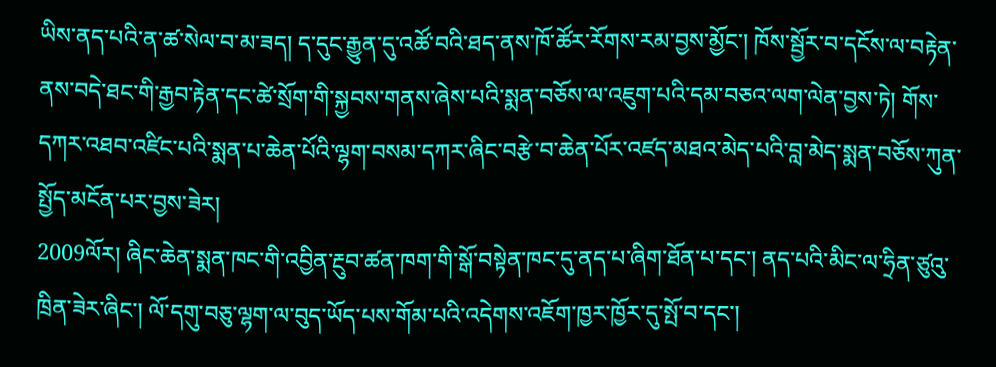ཡིས་ནད་པའི་ན་ཚ་སེལ་བ་མ་ཟད། ད་དུང་རྒྱུན་དུ་འཚོ་བའི་ཐད་ནས་ཁོ་ཚོར་རོགས་རམ་བྱས་མྱོང་། ཁོས་སྦྱོར་བ་དངོས་ལ་བརྟེན་ནས་བདེ་ཐང་གི་རྒྱབ་རྟེན་དང་ཚེ་སྲོག་གི་སྐྱབས་གནས་ཞེས་པའི་སྨན་བཅོས་ལ་འཇུག་པའི་དམ་བཅའ་ལག་ལེན་བྱས་ཏེ། གོས་དཀར་འཐབ་འཛིང་པའི་སྨན་པ་ཆེན་པོའི་ལྷག་བསམ་དཀར་ཞིང་བརྩེ་བ་ཆེན་པོར་འཛད་མཐའ་མེད་པའི་བླ་མེད་སྨན་བཅོས་ཀུན་སྤྱོད་མངོན་པར་བྱས་ཟེར།
2009ལོར། ཞིང་ཆེན་སྨན་ཁང་གི་འབྱིན་རྔུབ་ཚན་ཁག་གི་སྒོ་བསྟེན་ཁང་དུ་ནད་པ་ཞིག་ཐོན་པ་དང་། ནད་པའི་མིང་ལ་ཧྲིན་ཙུའུ་ཁྲིན་ཟེར་ཞིང་། ལོ་དགུ་བཅུ་ལྷག་ལ་བུད་ཡོད་པས་གོམ་པའི་འདེགས་འཇོག་ཁྱར་ཁྱོར་དུ་སྤོ་བ་དང་།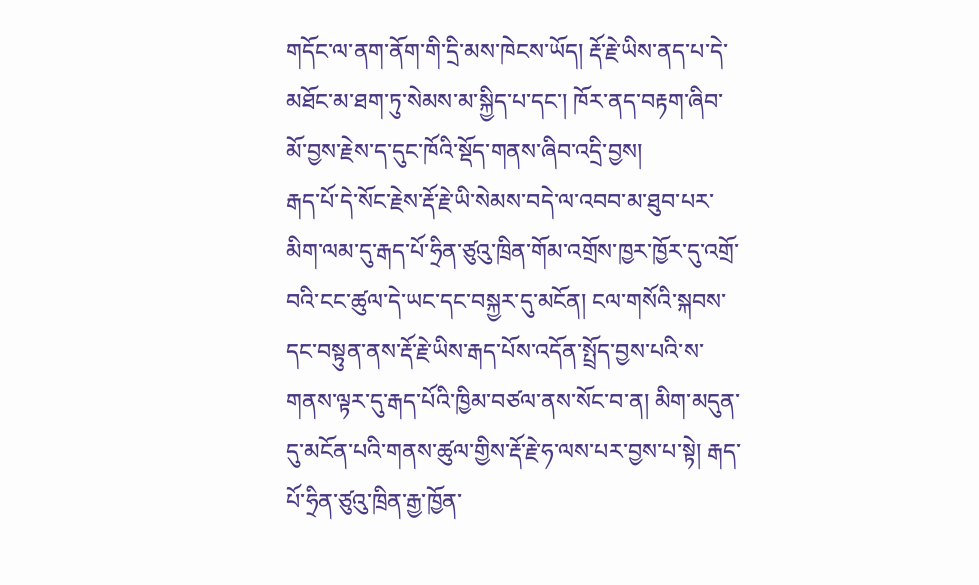གདོང་ལ་ནག་ནོག་གི་དྲི་མས་ཁེངས་ཡོད། རྡོ་རྗེ་ཡིས་ནད་པ་དེ་མཐོང་མ་ཐག་ཏུ་སེམས་མ་སྐྱིད་པ་དང་། ཁོར་ནད་བརྟག་ཞིབ་མོ་བྱས་རྗེས་ད་དུང་ཁོའི་སྡོད་གནས་ཞིབ་འདྲི་བྱས།
རྒད་པོ་དེ་སོང་རྗེས་རྡོ་རྗེ་ཡི་སེམས་བདེ་ལ་འབབ་མ་ཐུབ་པར་མིག་ལམ་དུ་རྒད་པོ་ཧྲིན་ཙུའུ་ཁྲིན་གོམ་འགྲོས་ཁྱར་ཁྱོར་དུ་འགྲོ་བའི་ངང་ཚུལ་དེ་ཡང་དང་བསྐྱར་དུ་མངོན། ངལ་གསོའི་སྐབས་དང་བསྟུན་ནས་རྡོ་རྗེ་ཡིས་རྒད་པོས་འདོན་སྤྲོད་བྱས་པའི་ས་གནས་ལྟར་དུ་རྒད་པོའི་ཁྱིམ་བཙལ་ནས་སོང་བ་ན། མིག་མདུན་དུ་མངོན་པའི་གནས་ཚུལ་གྱིས་རྡོ་རྗེ་ཧ་ལས་པར་བྱས་པ་སྟེ། རྒད་པོ་ཧྲིན་ཙུའུ་ཁྲིན་རྒྱ་ཁྱོན་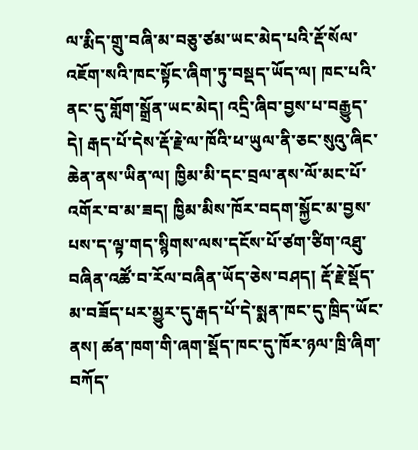ལ་རྨིད་གྲུ་བཞི་མ་བཅུ་ཙམ་ཡང་མེད་པའི་རྡོ་སོལ་འཇོག་སའི་ཁང་སྟོང་ཞིག་ཏུ་བསྡད་ཡོད་ལ། ཁང་པའི་ནང་དུ་གློག་སྒྲོན་ཡང་མེད། འདྲི་ཞིབ་བྱས་པ་བརྒྱུད་དེ། རྒད་པོ་དེས་རྡོ་རྗེ་ལ་ཁོའི་ཕ་ཡུལ་ནི་ཅང་སུའུ་ཞིང་ཆེན་ནས་ཡིན་ལ། ཁྱིམ་མི་དང་བྲལ་ནས་ལོ་མང་པོ་འགོར་བ་མ་ཟད། ཁྱིམ་མིས་ཁོར་བདག་སྐྱོང་མ་བྱས་པས་ད་ལྟ་གད་སྙིགས་ལས་དངོས་པོ་ཙག་ཙིག་འཐུ་བཞིན་འཚོ་བ་རོལ་བཞིན་ཡོད་ཅེས་བཤད། རྡོ་རྗེ་སྡོད་མ་བཟོད་པར་མྱུར་དུ་རྒད་པོ་དེ་སྨན་ཁང་དུ་ཁྲིད་ཡོང་ནས། ཚན་ཁག་གི་ཞག་སྡོད་ཁང་དུ་ཁོར་ཉལ་ཁྲི་ཞིག་བཀོད་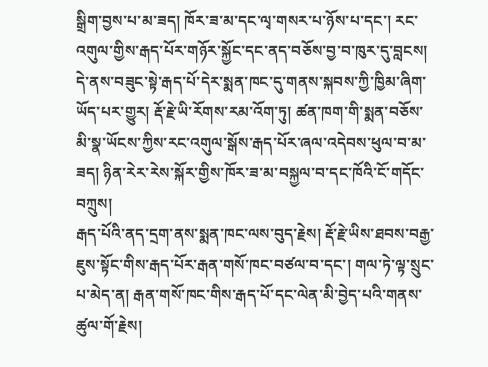སྒྲིག་བྱས་པ་མ་ཟད། ཁོར་ཟ་མ་དང་ལྭ་གསར་པ་ཉོས་པ་དང་། རང་འགུལ་གྱིས་རྒད་པོར་གཉོར་སྐྱོང་དང་ནད་བཅོས་བྱ་བ་ཁུར་དུ་བླངས། དེ་ནས་བཟུང་སྟེ་རྒད་པོ་དེར་སྨན་ཁང་དུ་གནས་སྐབས་ཀྱི་ཁྱིམ་ཞིག་ཡོད་པར་གྱུར། རྡོ་རྗེ་ཡི་རོགས་རམ་འོག་ཏུ། ཚན་ཁག་གི་སྨན་བཅོས་མི་སྣ་ཡོངས་ཀྱིས་རང་འགུལ་སྒོས་རྒད་པོར་ཞལ་འདེབས་ཕུལ་བ་མ་ཟད། ཉིན་རེར་རེས་སྐོར་གྱིས་ཁོར་ཟ་མ་བསྐྱལ་བ་དང་ཁོའི་ངོ་གདོང་བཀྲུས།
རྒད་པོའི་ནད་དྲག་ནས་སྨན་ཁང་ལས་བུད་རྗེས། རྡོ་རྗེ་ཡིས་ཐབས་བརྒྱ་ཇུས་སྟོང་གིས་རྒད་པོར་རྒན་གསོ་ཁང་བཙལ་བ་དང་། གལ་ཏེ་ལྟ་སྲུང་པ་མེད་ན། རྒན་གསོ་ཁང་གིས་རྒད་པོ་དང་ལེན་མི་བྱེད་པའི་གནས་ཚུལ་གོ་རྗེས།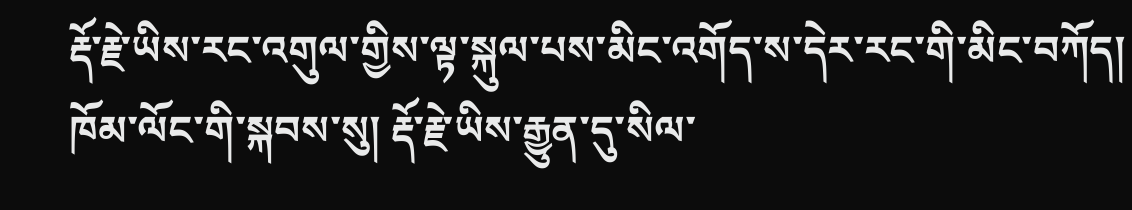རྡོ་རྗེ་ཡིས་རང་འགུལ་གྱིས་ལྟ་སྐུལ་པས་མིང་འགོད་ས་དེར་རང་གི་མིང་བཀོད། ཁོམ་ལོང་གི་སྐབས་སུ། རྡོ་རྗེ་ཡིས་རྒྱུན་དུ་སིལ་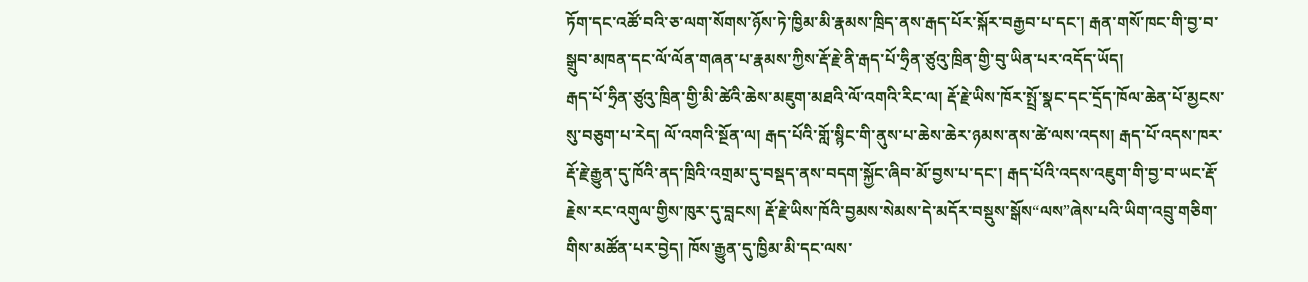ཏོག་དང་འཚོ་བའི་ཅ་ལག་སོགས་ཉོས་ཏེ་ཁྱིམ་མི་རྣམས་ཁྲིད་ནས་རྒད་པོར་སྐོར་བརྒྱབ་པ་དང་། རྒན་གསོ་ཁང་གི་བྱ་བ་སྒྲུབ་མཁན་དང་ལོ་ལོན་གཞན་པ་རྣམས་ཀྱིས་རྡོ་རྗེ་ནི་རྒད་པོ་ཧྲིན་ཙུའུ་ཁྲིན་གྱི་བུ་ཡིན་པར་འདོད་ཡོད།
རྒད་པོ་ཧྲིན་ཙུའུ་ཁྲིན་གྱི་མི་ཚེའི་ཆེས་མཇུག་མཐའི་ལོ་འགའི་རིང་ལ། རྡོ་རྗེ་ཡིས་ཁོར་སྤྲོ་སྣང་དང་དྲོད་ཁོལ་ཆེན་པོ་མྱངས་སུ་བཅུག་པ་རེད། ལོ་འགའི་སྔོན་ལ། རྒད་པོའི་གློ་སྙིང་གི་ནུས་པ་ཆེས་ཆེར་ཉམས་ནས་ཚེ་ལས་འདས། རྒད་པོ་འདས་ཁར་རྡོ་རྗེ་རྒྱུན་དུ་ཁོའི་ནད་ཁྲིའི་འགྲམ་དུ་བསྡད་ནས་བདག་སྐྱོང་ཞིབ་མོ་བྱས་པ་དང་། རྒད་པོའི་འདས་འཇུག་གི་བྱ་བ་ཡང་རྡོ་རྗེས་རང་འགུལ་གྱིས་ཁུར་དུ་བླངས། རྡོ་རྗེ་ཡིས་ཁོའི་བྱམས་སེམས་དེ་མདོར་བསྡུས་སྒོས“ལས”ཞེས་པའི་ཡིག་འབྲུ་གཅིག་གིས་མཚོན་པར་བྱེད། ཁོས་རྒྱུན་དུ་ཁྱིམ་མི་དང་ལས་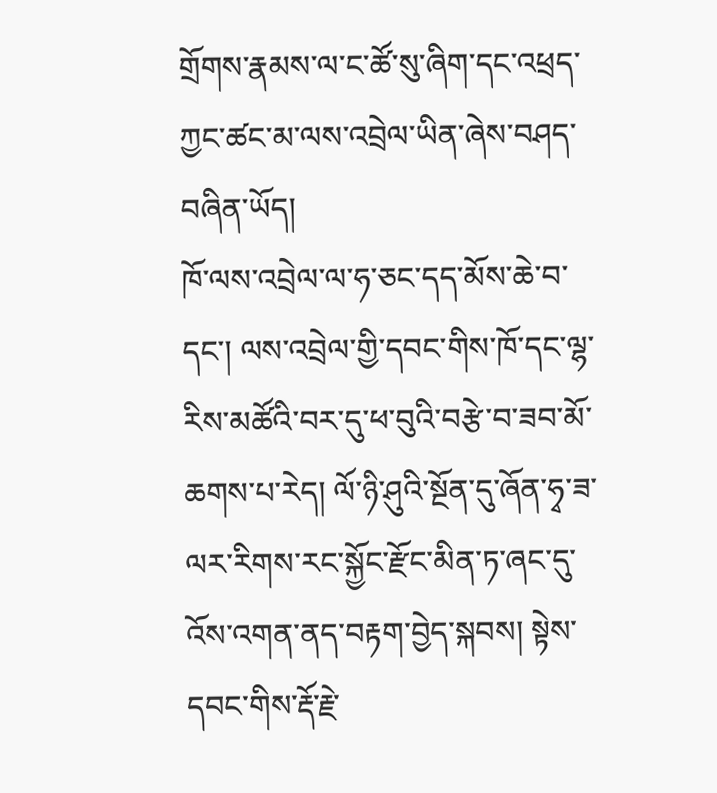གྲོགས་རྣམས་ལ་ང་ཚོ་སུ་ཞིག་དང་འཕྲད་ཀྱང་ཚང་མ་ལས་འབྲེལ་ཡིན་ཞེས་བཤད་བཞིན་ཡོད།
ཁོ་ལས་འབྲེལ་ལ་ཧ་ཅང་དད་མོས་ཆེ་བ་དང་། ལས་འབྲེལ་གྱི་དབང་གིས་ཁོ་དང་ལྷ་རིས་མཚོའི་བར་དུ་ཕ་བུའི་བརྩེ་བ་ཟབ་མོ་ཆགས་པ་རེད། ལོ་ཉི་ཤུའི་སྔོན་དུ་ཞོན་ཧྭ་ཟ་ལར་རིགས་རང་སྐྱོང་རྫོང་མིན་ཏ་ཞང་དུ་འོས་འགན་ནད་བརྟག་བྱེད་སྐབས། སྟེས་དབང་གིས་རྡོ་རྗེ་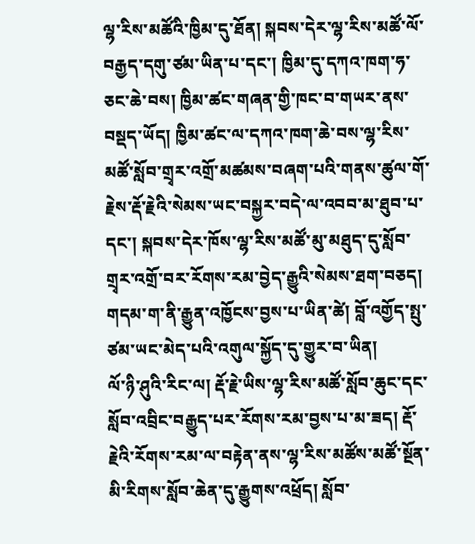ལྷ་རིས་མཚོའི་ཁྱིམ་དུ་ཐོན། སྐབས་དེར་ལྷ་རིས་མཚོ་ལོ་བརྒྱད་དགུ་ཙམ་ཡིན་པ་དང་། ཁྱིམ་དུ་དཀའ་ཁག་ཧ་ཅང་ཆེ་བས། ཁྱིམ་ཚང་གཞན་གྱི་ཁང་བ་གཡར་ནས་བསྡད་ཡོད། ཁྱིམ་ཚང་ལ་དཀའ་ཁག་ཆེ་བས་ལྷ་རིས་མཚོ་སློབ་གྲྭར་འགྲོ་མཚམས་བཞག་པའི་གནས་ཚུལ་གོ་རྗེས་རྡོ་རྗེའི་སེམས་ཡང་བསྐྱར་བདེ་ལ་འབབ་མ་ཐུབ་པ་དང་། སྐབས་དེར་ཁོས་ལྷ་རིས་མཚོ་མུ་མཐུད་དུ་སློབ་གྲྭར་འགྲོ་བར་རོགས་རམ་བྱེད་རྒྱུའི་སེམས་ཐག་བཅད།
གདམ་ག་ནི་རྒྱུན་འཁྱོངས་བྱས་པ་ཡིན་ཚེ། བློ་འགྱོད་སྤུ་ཙམ་ཡང་མེད་པའི་འགུལ་སྐྱོད་དུ་གྱུར་བ་ཡིན།
ལོ་ཉི་ཤུའི་རིང་ལ། རྡོ་རྗེ་ཡིས་ལྷ་རིས་མཚོ་སློབ་ཆུང་དང་སློབ་འབྲིང་བརྒྱུད་པར་རོགས་རམ་བྱས་པ་མ་ཟད། རྡོ་རྗེའི་རོགས་རམ་ལ་བརྟེན་ནས་ལྷ་རིས་མཚོས་མཚོ་སྔོན་མི་རིགས་སློབ་ཆེན་དུ་རྒྱུགས་འཕྲོད། སློབ་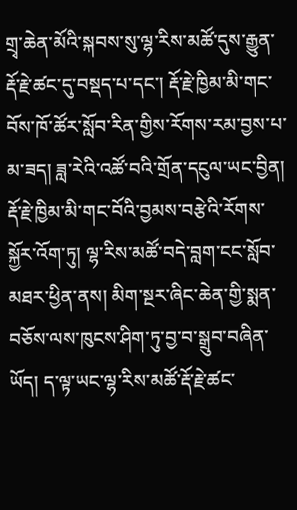གྲྭ་ཆེན་མོའི་སྐབས་སུ་ལྷ་རིས་མཚོ་དུས་རྒྱུན་རྡོ་རྗེ་ཚང་དུ་བསྡད་པ་དང་། རྡོ་རྗེ་ཁྱིམ་མི་གང་བོས་ཁོ་ཚོར་སློབ་རིན་གྱིས་རོགས་རམ་བྱས་པ་མ་ཟད། ཟླ་རེའི་འཚོ་བའི་གྲོན་དངུལ་ཡང་བྱིན།
རྡོ་རྗེ་ཁྱིམ་མི་གང་བོའི་བྱམས་བརྩེའི་རོགས་སྐྱོར་འོག་ཏུ། ལྷ་རིས་མཚོ་བདེ་བླག་ངང་སློབ་མཐར་ཕྱིན་ནས། མིག་སྔར་ཞིང་ཆེན་གྱི་སྨན་བཅོས་ལས་ཁུངས་ཤིག་ཏུ་བྱ་བ་སྒྲུབ་བཞིན་ཡོད། ད་ལྟ་ཡང་ལྷ་རིས་མཚོ་རྡོ་རྗེ་ཚང་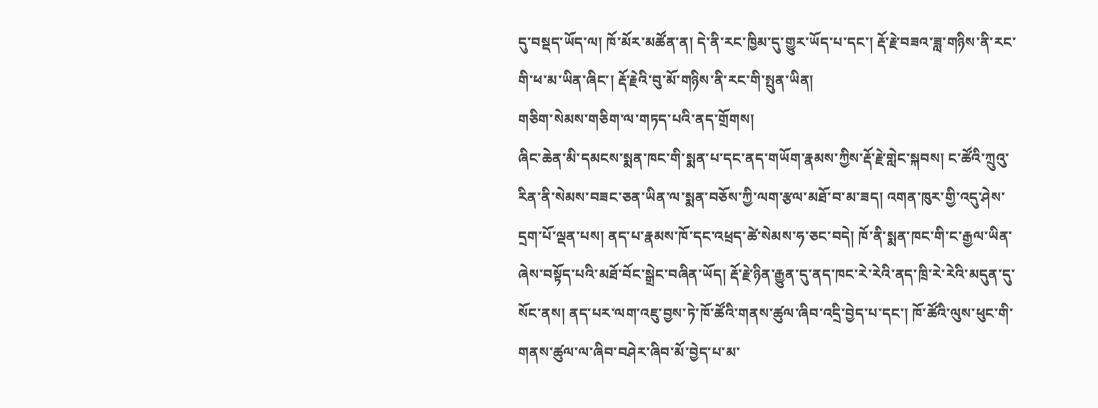དུ་བསྡད་ཡོད་ལ། ཁོ་མོར་མཚོན་ན། དེ་ནི་རང་ཁྱིམ་དུ་གྱུར་ཡོད་པ་དང་། རྡོ་རྗེ་བཟའ་ཟླ་གཉིས་ནི་རང་གི་ཕ་མ་ཡིན་ཞིང་། རྡོ་རྗེའི་བུ་མོ་གཉིས་ནི་རང་གི་སྤུན་ཡིན།
གཅིག་སེམས་གཅིག་ལ་གཏད་པའི་ནད་གྲོགས།
ཞིང་ཆེན་མི་དམངས་སྨན་ཁང་གི་སྨན་པ་དང་ནད་གཡོག་རྣམས་ཀྱིས་རྡོ་རྗེ་གླེང་སྐབས། ང་ཚོའི་ཀྲུའུ་རིན་ནི་སེམས་བཟང་ཅན་ཡིན་ལ་སྨན་བཅོས་ཀྱི་ལག་རྩལ་མཐོ་བ་མ་ཟད། འགན་ཁུར་གྱི་འདུ་ཤེས་དྲག་པོ་ལྡན་པས། ནད་པ་རྣམས་ཁོ་དང་འཕྲད་ཚེ་སེམས་ཧ་ཅང་བདེ། ཁོ་ནི་སྨན་ཁང་གི་ང་རྒྱལ་ཡིན་ཞེས་བསྟོད་པའི་མཐོ་བོང་སྒྲེང་བཞིན་ཡོད། རྡོ་རྗེ་ཉིན་རྒྱུན་དུ་ནད་ཁང་རེ་རེའི་ནད་ཁྲི་རེ་རེའི་མདུན་དུ་སོང་ནས། ནད་པར་ལག་འཇུ་བྱས་ཏེ་ཁོ་ཚོའི་གནས་ཚུལ་ཞིབ་འདྲི་བྱེད་པ་དང་། ཁོ་ཚོའི་ལུས་ཕུང་གི་གནས་ཚུལ་ལ་ཞིབ་བཤེར་ཞིབ་མོ་བྱེད་པ་མ་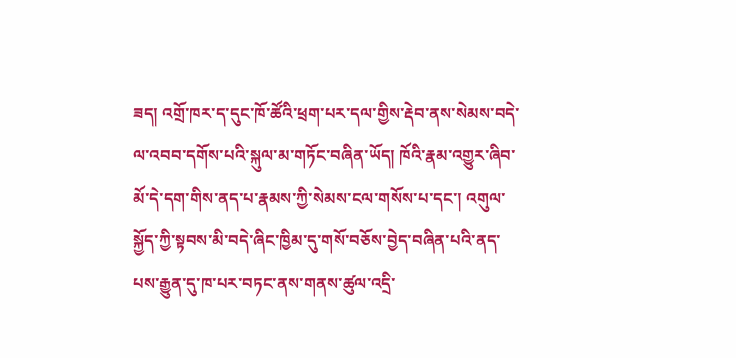ཟད། འགྲོ་ཁར་ད་དུང་ཁོ་ཚོའི་ཕྲག་པར་དལ་གྱིས་རྡེབ་ནས་སེམས་བདེ་ལ་འབབ་དགོས་པའི་སྐུལ་མ་གཏོང་བཞིན་ཡོད། ཁོའི་རྣམ་འགྱུར་ཞིབ་མོ་དེ་དག་གིས་ནད་པ་རྣམས་ཀྱི་སེམས་ངལ་གསོས་པ་དང་། འགུལ་སྐྱོད་ཀྱི་སྟབས་མི་བདེ་ཞིང་ཁྱིམ་དུ་གསོ་བཅོས་བྱེད་བཞིན་པའི་ནད་པས་རྒྱུན་དུ་ཁ་པར་བཏང་ནས་གནས་ཚུལ་འདྲི་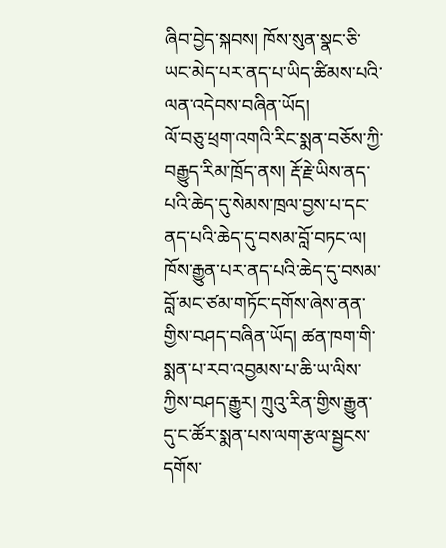ཞིབ་བྱེད་སྐབས། ཁོས་སུན་སྣང་ཅི་ཡང་མེད་པར་ནད་པ་ཡིད་ཚིམས་པའི་ལན་འདེབས་བཞིན་ཡོད།
ལོ་བཅུ་ཕྲག་འགའི་རིང་སྨན་བཅོས་ཀྱི་བརྒྱུད་རིམ་ཁྲོད་ནས། རྡོ་རྗེ་ཡིས་ནད་པའི་ཆེད་དུ་སེམས་ཁྲལ་བྱས་པ་དང་ནད་པའི་ཆེད་དུ་བསམ་བློ་བཏང་ལ། ཁོས་རྒྱུན་པར་ནད་པའི་ཆེད་དུ་བསམ་བློ་མང་ཙམ་གཏོང་དགོས་ཞེས་ནན་གྱིས་བཤད་བཞིན་ཡོད། ཚན་ཁག་གི་སྨན་པ་རབ་འབྱམས་པ་ཆི་ཡ་ལིས་ཀྱིས་བཤད་རྒྱུར། ཀྲུའུ་རིན་གྱིས་རྒྱུན་དུ་ང་ཚོར་སྨན་པས་ལག་རྩལ་སྦྱངས་དགོས་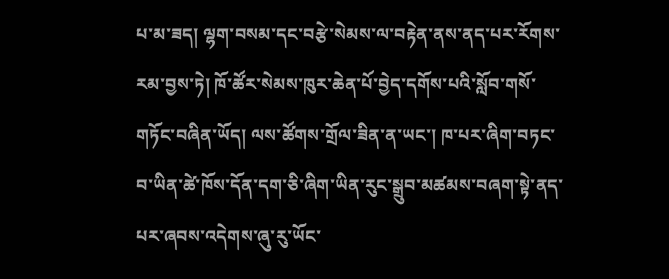པ་མ་ཟད། ལྷག་བསམ་དང་བརྩེ་སེམས་ལ་བརྟེན་ནས་ནད་པར་རོགས་རམ་བྱས་ཏེ། ཁོ་ཚོར་སེམས་ཁུར་ཆེན་པོ་བྱེད་དགོས་པའི་སློབ་གསོ་གཏོང་བཞིན་ཡོད། ལས་ཚོགས་གྲོལ་ཟིན་ན་ཡང་། ཁ་པར་ཞིག་བཏང་བ་ཡིན་ཚེ་ཁོས་དོན་དག་ཅི་ཞིག་ཡིན་རུང་སྒྲུབ་མཚམས་བཞག་སྟེ་ནད་པར་ཞབས་འདེགས་ཞུ་རུ་ཡོང་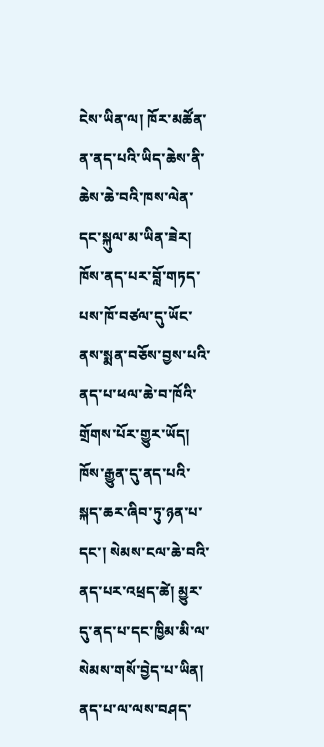ངེས་ཡིན་ལ། ཁོར་མཚོན་ན་ནད་པའི་ཡིད་ཆེས་ནི་ཆེས་ཆེ་བའི་ཁས་ལེན་དང་སྐུལ་མ་ཡིན་ཟེར།
ཁོས་ནད་པར་བློ་གཏད་པས་ཁོ་བཙལ་དུ་ཡོང་ནས་སྨན་བཅོས་བྱས་པའི་ནད་པ་ཕལ་ཆེ་བ་ཁོའི་གྲོགས་པོར་གྱུར་ཡོད། ཁོས་རྒྱུན་དུ་ནད་པའི་སྐད་ཆར་ཞིབ་ཏུ་ཉན་པ་དང་། སེམས་ངལ་ཆེ་བའི་ནད་པར་འཕྲད་ཚེ། མྱུར་དུ་ནད་པ་དང་ཁྱིམ་མི་ལ་སེམས་གསོ་བྱེད་པ་ཡིན། ནད་པ་ལ་ལས་བཤད་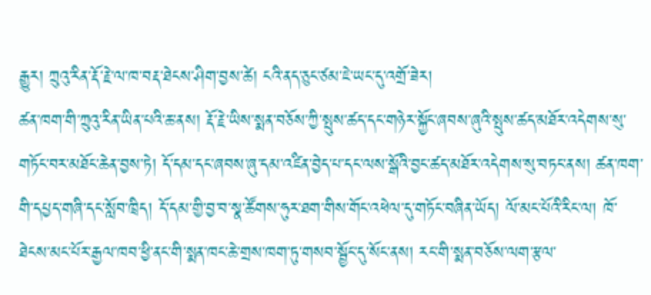རྒྱུར། ཀྲུའུ་རིན་རྡོ་རྗེ་ལ་ཁ་བརྡ་ཐེངས་ཤིག་བྱས་ཚེ། ངའི་ནད་ཅུང་ཙམ་ཇེ་ཡང་དུ་འགྲོ་ཟེར།
ཚན་ཁག་གི་ཀྲུའུ་རིན་ཡིན་པའི་ཆ་ནས། རྡོ་རྗེ་ཡིས་སྨན་བཅོས་ཀྱི་སྤུས་ཚད་དང་གཉེར་སྐྱོང་ཞབས་ཞུའི་སྤུས་ཚད་མཐོར་འདེགས་སུ་གཏོང་བར་མཐོང་ཆེན་བྱས་ཏེ། དོ་དམ་དང་ཞབས་ཞུ་དམ་འཛིན་བྱེད་པ་དང་ལས་སྒོའི་བྱང་ཚད་མཐོར་འདེགས་སུ་བཏང་ནས། ཚན་ཁག་གི་དཔྱད་གཞི་དང་སློབ་ཁྲིད། དོ་དམ་གྱི་བྱ་བ་སྣ་ཚོགས་ཧུར་ཐག་གིས་གོང་འཕེལ་དུ་གཏོང་བཞིན་ཡོད། ལོ་མང་པོའི་རིང་ལ། ཁོ་ཐེངས་མང་པོར་རྒྱལ་ཁབ་ཕྱི་ནང་གི་སྨན་ཁང་ཆེ་གྲས་ཁག་ཏུ་གསབ་སྦྱོང་དུ་སོང་ནས། རང་གི་སྨན་བཅོས་ལག་རྩལ་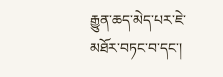རྒྱུན་ཆད་མེད་པར་ཇེ་མཐོར་བཏང་བ་དང་།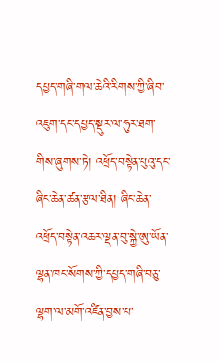དཔྱད་གཞི་གལ་ཆེའི་རིགས་ཀྱི་ཞིབ་འཇུག་དང་དཔྱད་སྡུར་ལ་ཧུར་ཐག་གིས་ཞུགས་ཏེ། འཕྲོད་བསྟེན་པུའུ་དང་ཞིང་ཆེན་ཚན་རྩལ་ཐིན། ཞིང་ཆེན་འཕྲོད་བསྟེན་འཆར་ལྡན་བུ་སྐྱེ་ཨུ་ཡོན་ལྷན་ཁང་སོགས་ཀྱི་དཔྱད་གཞི་བཅུ་ལྷག་ལ་མགོ་འཛིན་བྱས་པ་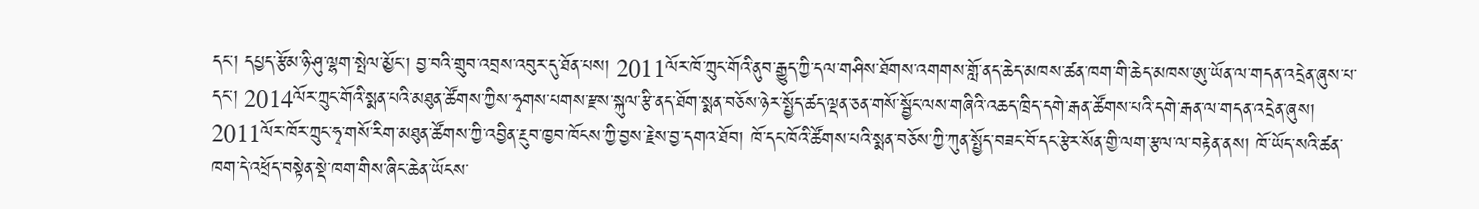དང་། དཔྱད་རྩོམ་ཉི་ཤུ་ལྷག་སྤེལ་མྱོང་། བྱ་བའི་གྲུབ་འབྲས་འབུར་དུ་ཐོན་པས། 2011ལོར་ཁོ་ཀྲུང་གོའི་ནུབ་རྒྱུད་ཀྱི་དལ་གཤིས་ཐོགས་འགགས་གློ་ནད་ཆེད་མཁས་ཚན་ཁག་གི་ཆེད་མཁས་ཨུ་ཡོན་ལ་གདན་འདྲེན་ཞུས་པ་དང་། 2014ལོར་ཀྲུང་གོའི་སྨན་པའི་མཐུན་ཚོགས་ཀྱིས་ཧྭགས་པགས་རྫས་སྐུལ་རྩི་ནད་ཐོག་སྨན་བཅོས་ཉེར་སྤྱོད་ཚད་ལྡན་ཅན་གསོ་སྦྱོང་ལས་གཞིའི་འཆད་ཁྲིད་དགེ་རྒན་ཚོགས་པའི་དགེ་རྒན་ལ་གདན་འདྲེན་ཞུས། 2011ལོར་ཁོར་ཀྲུང་ཧྭ་གསོ་རིག་མཐུན་ཚོགས་ཀྱི་འབྱིན་རྔུབ་ཁྱབ་ཁོངས་ཀྱི་བྱས་རྗེས་བྱ་དགའ་ཐོབ། ཁོ་དང་ཁོའི་ཚོགས་པའི་སྨན་བཅོས་ཀྱི་ཀུན་སྤྱོད་བཟང་བོ་དང་རྩེར་སོན་གྱི་ལག་རྩལ་ལ་བརྟེན་ནས། ཁོ་ཡོད་སའི་ཚན་ཁག་དེ་འཕྲོད་བསྟེན་སྡེ་ཁག་གིས་ཞིང་ཆེན་ཡོངས་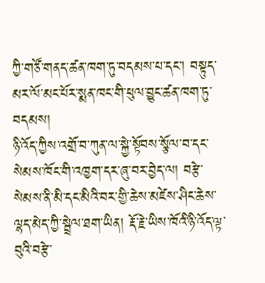ཀྱི་གཙོ་གནད་ཚན་ཁག་ཏུ་བདམས་པ་དང་། བསྟུད་མར་ལོ་མང་པོར་སྨན་ཁང་གི་ཕུལ་བྱུང་ཚན་ཁག་ཏུ་བདམས།
ཉི་འོད་ཀྱིས་འགྲོ་བ་ཀུན་ལ་སྐྱེ་སྟོབས་སྩོལ་བ་དང་སེམས་ཁོང་གི་འཁྱག་དར་ཞུ་བར་བྱེད་ལ། བརྩེ་སེམས་ནི་མི་དང་མིའི་བར་གྱི་ཆེས་མཛེས་ཤིང་ཆེས་ལྷད་མེད་ཀྱི་སྦྲེལ་ཐག་ཡིན། རྡོ་རྗེ་ཡིས་ཁོའི་ཉི་འོད་ལྟ་བུའི་བརྩེ་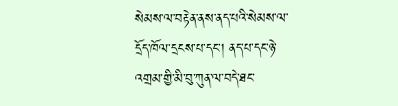སེམས་ལ་བརྟེན་ནས་ནད་པའི་སེམས་ལ་དྲོད་ཁོལ་དྲངས་པ་དང་། ནད་པ་དང་ཉེ་འགྲམ་གྱི་མི་བུ་ཀུན་ལ་བདེ་ཐང་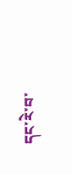དང་རེ་བ་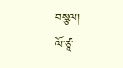བསྩལ།
ལོ་ཙཱ་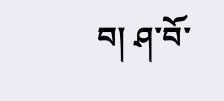བ། ཤ་བོ་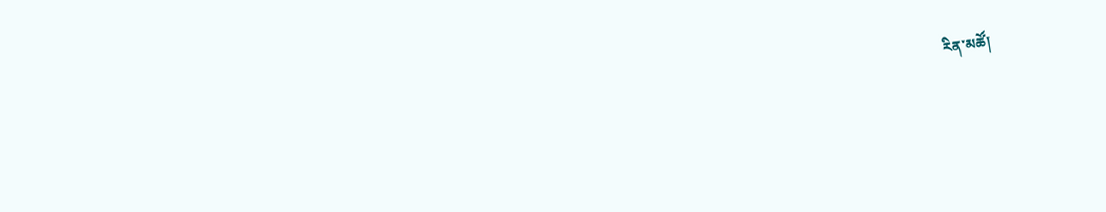རིན་མཚོ།